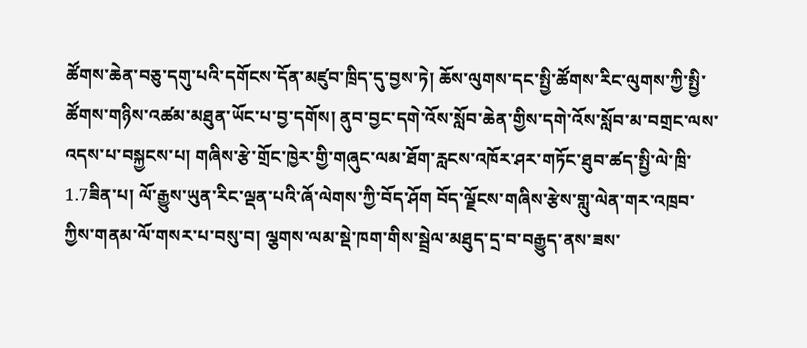ཚོགས་ཆེན་བཅུ་དགུ་པའི་དགོངས་དོན་མཛུབ་ཁྲིད་དུ་བྱས་ཏེ། ཆོས་ལུགས་དང་སྤྱི་ཚོགས་རིང་ལུགས་ཀྱི་སྤྱི་ཚོགས་གཉིས་འཚམ་མཐུན་ཡོང་པ་བྱ་དགོས། ནུབ་བྱང་དགེ་འོས་སློབ་ཆེན་གྱིས་དགེ་འོས་སློབ་མ་བགྲང་ལས་འདས་པ་བསྐྱངས་པ། གཞིས་རྩེ་གྲོང་ཁྱེར་གྱི་གཞུང་ལམ་ཐོག་རླངས་འཁོར་ཤར་གཏོང་ཐུབ་ཚད་སྤྱི་ལེ་ཁྲི་1.7ཟིན་པ། ལོ་རྒྱུས་ཡུན་རིང་ལྡན་པའི་ཞོ་ལེགས་ཀྱི་བོད་ཤོག བོད་ལྗོངས་གཞིས་རྩེས་གླུ་ལེན་གར་འཁྲབ་ཀྱིས་གནམ་ལོ་གསར་པ་བསུ་བ། ལྕགས་ལམ་སྡེ་ཁག་གིས་སྦྲེལ་མཐུད་དྲ་བ་བརྒྱུད་ནས་ཟས་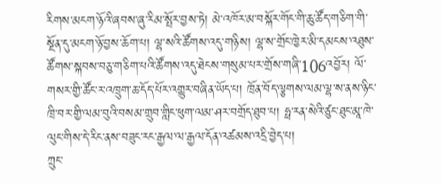རིགས་མངག་ཉོའི་ཞབས་ཞུ་རིམ་སྤོར་བྱས་ཏེ། མེ་འཁོར་མ་བསྐོར་གོང་གི་ཆུ་ཚོད་གཅིག་གི་སྔོན་དུ་མངག་ཉོ་བྱས་ཆོག་པ། ལྷ་སའི་ཚོགས་འདུ་གཉིས། ལྷ་ས་གྲོང་ཁྱེར་མི་དམངས་འཐུས་ཚོགས་སྐབས་བཅུ་གཅིག་པའི་ཚོགས་འདུ་ཐེངས་གསུམ་པར་གྲོས་གཞི་106འབྱོར། ལོ་གསར་གྱི་ཚོང་ར་འཁྲུག་ཆ་དོད་པོར་འགྱུར་བཞིན་ཡོད་པ། ཁྲོན་བོད་ལྕགས་ལམ་ལྷ་ས་ནས་ཉིང་ཁྲི་བར་གྱི་ལམ་བུའི་བསམ་གྲུབ་གླིང་ཕུག་ལམ་ཤར་བགྲོད་ཐུབ་པ། ཧྥ་རན་སེའི་ཙུང་ཐུང་མཱ་ཁེ་ལུང་གིས་དེ་རིང་ནས་བཟུང་རང་རྒྱལ་ལ་རྒྱལ་དོན་འཚམས་འདྲི་བྱེད་པ།
ཀྲུང་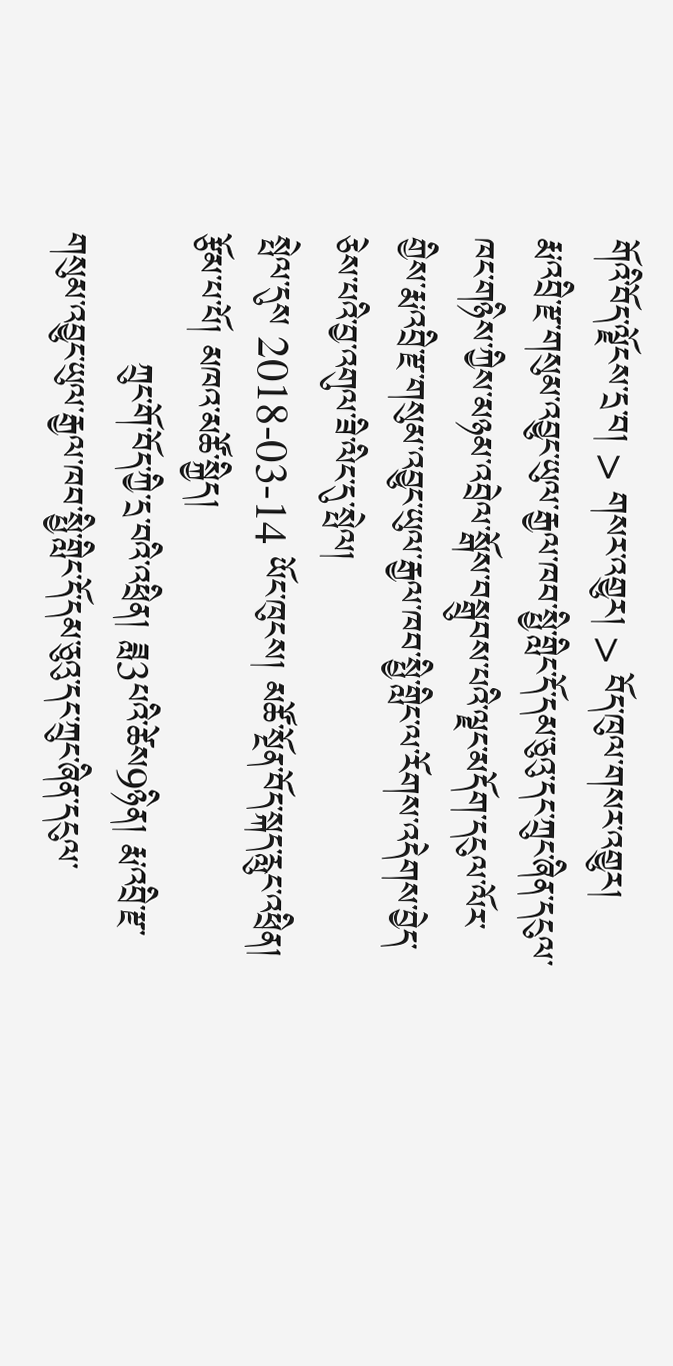གོའི་བོད་ལྗོངས་དྲ་བ། > གསར་འགྱུར། > བོད་ཁུལ་གསར་འགྱུར།
རྨ་འབྲི་རྫ་གསུམ་འབྱུང་ཡུལ་རྒྱལ་ཁབ་སྤྱི་གླིང་དོ་དམ་ཅུའུ་དང་ཀྲུང་ཞིན་དངུལ་ཁང་གཉིས་ཀྱིས་མཉམ་འབྲེལ་སྒོས་བསྒྲུབས་པའི་ལྗང་མདོག་དངུལ་ལོར་གྱིས་རྨ་འབྲི་རྫ་གསུམ་འབྱུང་ཡུལ་རྒྱལ་ཁབ་སྤྱི་གླིང་ལ་རོགས་འདེགས་བྱེད་ཅེས་པའི་བྱ་འགུལ་ཟི་ལིང་དུ་སྤེལ།
སྤེལ་དུས 2018-03-14 ཡོང་ཁུངས། མཚོ་སྔོན་བོད་སྐད་རླུང་འཕྲིན། རྩོམ་པ་པོ། མཁའ་མཚོ་སྐྱིད།
           ཀྲུང་གོ་བོད་ཀྱི་དྲ་བའི་འཕྲིན། ཟླ3པའི་ཚེས9ཉིན། རྨ་འབྲི་རྫ་གསུམ་འབྱུང་ཡུལ་རྒྱལ་ཁབ་སྤྱི་གླིང་དོ་དམ་ཅུའུ་དང་ཀྲུང་ཞིན་དངུལ་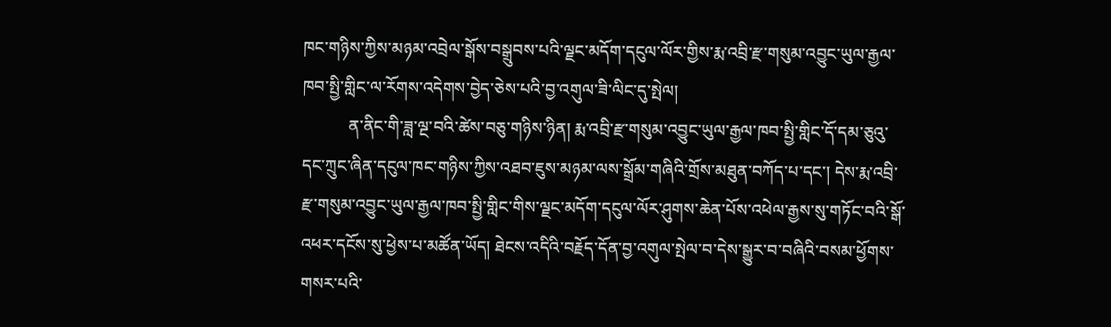ཁང་གཉིས་ཀྱིས་མཉམ་འབྲེལ་སྒོས་བསྒྲུབས་པའི་ལྗང་མདོག་དངུལ་ལོར་གྱིས་རྨ་འབྲི་རྫ་གསུམ་འབྱུང་ཡུལ་རྒྱལ་ཁབ་སྤྱི་གླིང་ལ་རོགས་འདེགས་བྱེད་ཅེས་པའི་བྱ་འགུལ་ཟི་ལིང་དུ་སྤེལ།
           ན་ནིང་གི་ཟླ་ལྔ་བའི་ཚེས་བཅུ་གཉིས་ཉིན། རྨ་འབྲི་རྫ་གསུམ་འབྱུང་ཡུལ་རྒྱལ་ཁབ་སྤྱི་གླིང་དོ་དམ་ཅུའུ་དང་ཀྲུང་ཞིན་དངུལ་ཁང་གཉིས་ཀྱིས་འཐབ་ཇུས་མཉམ་ལས་སྒྲོམ་གཞིའི་གྲོས་མཐུན་བཀོད་པ་དང་། དེས་རྨ་འབྲི་རྫ་གསུམ་འབྱུང་ཡུལ་རྒྱལ་ཁབ་སྤྱི་གླིང་གིས་ལྗང་མདོག་དངུལ་ལོར་ཤུགས་ཆེན་པོས་འཕེལ་རྒྱས་སུ་གཏོང་བའི་སྒོ་འཕར་དངོས་སུ་ཕྱེས་པ་མཚོན་ཡོད། ཐེངས་འདིའི་བརྗོད་དོན་བྱ་འགུལ་སྤེལ་བ་དེས་སྒྱུར་བ་བཞིའི་བསམ་ཕྱོགས་གསར་པའི་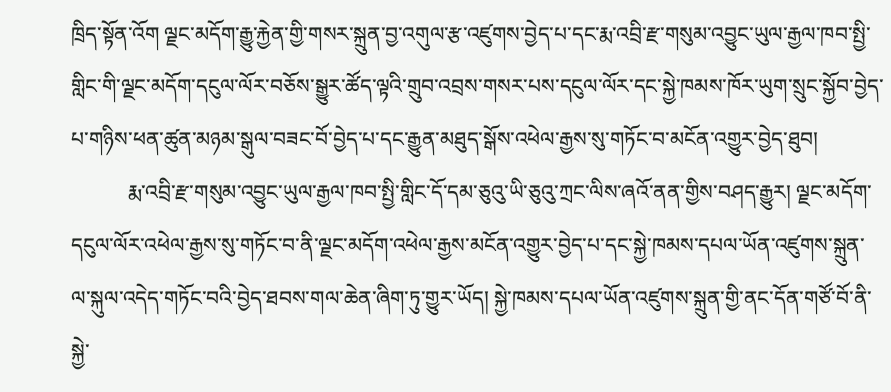ཁྲིད་སྟོན་འོག ལྗང་མདོག་རྒྱུ་རྐྱེན་གྱི་གསར་སྐྲུན་བྱ་འགུལ་རྩ་འཛུགས་བྱེད་པ་དང་རྨ་འབྲི་རྫ་གསུམ་འབྱུང་ཡུལ་རྒྱལ་ཁབ་སྤྱི་གླིང་གི་ལྗང་མདོག་དངུལ་ལོར་བཅོས་སྒྱུར་ཚོད་ལྟའི་གྲུབ་འབྲས་གསར་པས་དངུལ་ལོར་དང་སྐྱེ་ཁམས་ཁོར་ཡུག་སྲུང་སྐྱོབ་བྱེད་པ་གཉིས་ཕན་ཚུན་མཉམ་སྒུལ་བཟང་བོ་བྱེད་པ་དང་རྒྱུན་མཐུད་སྒོས་འཕེལ་རྒྱས་སུ་གཏོང་བ་མངོན་འགྱུར་བྱེད་ཐུབ།
           རྨ་འབྲི་རྫ་གསུམ་འབྱུང་ཡུལ་རྒྱལ་ཁབ་སྤྱི་གླིང་དོ་དམ་ཅུའུ་ཡི་ཅུའུ་ཀྲང་ལིས་ཞའོ་ནན་གྱིས་བཤད་རྒྱུར། ལྗང་མདོག་དངུལ་ལོར་འཕེལ་རྒྱས་སུ་གཏོང་བ་ནི་ལྗང་མདོག་འཕེལ་རྒྱས་མངོན་འགྱུར་བྱེད་པ་དང་སྐྱེ་ཁམས་དཔལ་ཡོན་འཛུགས་སྐྲུན་ལ་སྐུལ་འདེད་གཏོང་བའི་བྱེད་ཐབས་གལ་ཆེན་ཞིག་ཏུ་གྱུར་ཡོད། སྐྱེ་ཁམས་དཔལ་ཡོན་འཛུགས་སྐྲུན་གྱི་ནང་དོན་གཙོ་བོ་ནི་སྐྱེ་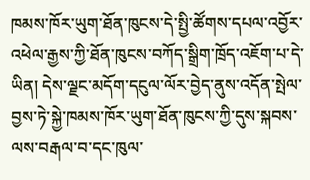ཁམས་ཁོར་ཡུག་ཐོན་ཁུངས་དེ་སྤྱི་ཚོགས་དཔལ་འབྱོར་འཕེལ་རྒྱས་ཀྱི་ཐོན་ཁུངས་བཀོད་སྒྲིག་ཁྲོད་འཇོག་པ་དེ་ཡིན། དེས་ལྗང་མདོག་དངུལ་ལོར་བྱེད་ནུས་འདོན་སྤེལ་བྱས་ཏེ་སྐྱེ་ཁམས་ཁོར་ཡུག་ཐོན་ཁུངས་ཀྱི་དུས་སྐབས་ལས་བརྒལ་བ་དང་ཁུལ་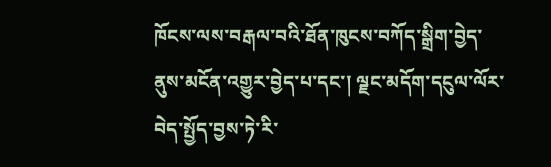ཁོངས་ལས་བརྒལ་བའི་ཐོན་ཁུངས་བཀོད་སྒྲིག་བྱེད་ནུས་མངོན་འགྱུར་བྱེད་པ་དང་། ལྗང་མདོག་དངུལ་ལོར་བེད་སྤྱོད་བྱས་ཏེ་རི་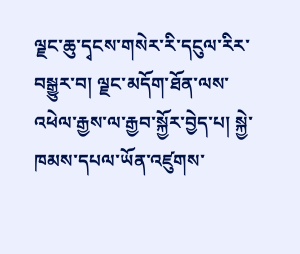ལྗང་ཆུ་དྭངས་གསེར་རི་དངུལ་རིར་བསྒྱུར་བ། ལྗང་མདོག་ཐོན་ལས་འཕེལ་རྒྱས་ལ་རྒྱབ་སྐྱོར་བྱེད་པ། སྐྱེ་ཁམས་དཔལ་ཡོན་འཛུགས་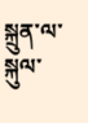སྐྲུན་ལ་སྐུལ་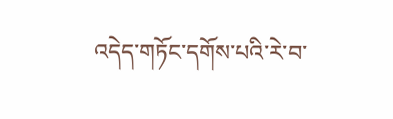འདེད་གཏོང་དགོས་པའི་རེ་བ་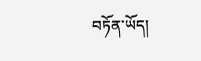བཏོན་ཡོད།